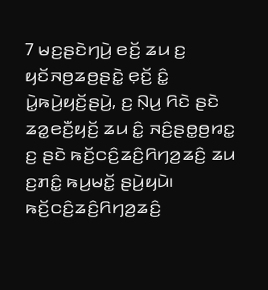7 ꤗꤢ꤬ꤔꤢꤧꤚꤣꤧ꤬ ꤕꤢꤩ꤬ ꤘꤣ ꤢ꤬ ꤟꤢꤩꤏꤥ꤬ꤘꤥ꤬ꤔꤢꤧ꤭ ꤕ꤫ꤢꤩ꤬ ꤢꤨ꤭ ꤣꤧ꤭ꤒꤣꤧ꤬ꤟꤢꤩ꤬ꤔꤣꤧ꤬, ꤢ꤬ ꤡ꤫ꤣ꤬ ꤖꤢꤧ ꤔꤢꤧ ꤘꤤ꤭ꤕꤢꤪ꤬ꤟꤢꤩ꤬ ꤘꤣ ꤢꤨ꤭ ꤏꤢꤨ꤬ꤔꤥ꤭ꤥ꤬ꤙꤢ꤭ ꤢ꤬ ꤔꤢꤧ ꤒꤢꤩ꤬ꤍꤢꤨ꤬ꤘꤢꤨ꤬ꤖꤚꤤ꤬ꤘꤢꤨ꤬ ꤘꤣ ꤢ꤬ꤊꤢꤨ꤭ ꤒꤣ꤬ꤗꤢꤩ꤭ ꤔꤣꤧ꤬ꤟꤣꤧ꤯ ꤒꤢꤩ꤬ꤍꤢꤨ꤬ꤘꤢꤨ꤬ꤖꤚꤤ꤬ꤘꤢꤨ꤬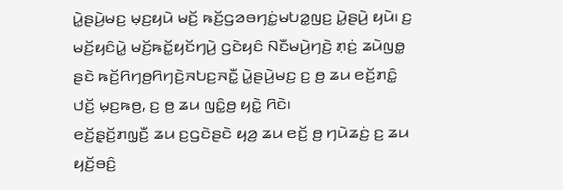ꤣꤧ꤭ꤔꤣꤧ꤬ꤗꤢ꤬ ꤗ꤫ꤢ꤬ꤟꤣꤧ ꤗꤢꤩ꤬ ꤒꤢꤩ꤬ꤞꤤꤋꤚꤢꤦ꤭ꤗꤝꤤ꤭ꤜꤢ꤬ ꤣꤧ꤭ꤔꤣꤧ꤬ ꤟꤣꤧ꤯ ꤢ꤬ ꤗꤢꤩ꤬ꤟꤢꤨꤣꤧ꤭ ꤗꤢꤩ꤬ꤒꤢꤩ꤭ꤟꤢꤩꤚꤣꤧ꤬ ꤞꤢꤧꤟꤢꤨ ꤡꤢꤪꤗꤣꤧ꤬ꤚꤢꤧ꤬ ꤊ꤫ꤢꤦ꤬ ꤘꤣꤧꤜꤥ꤭ ꤔꤢꤧ ꤒꤢꤩ꤬ꤖꤚꤥ꤬ꤖꤚꤢꤧ꤬ꤏꤝꤢ꤬ꤏꤢꤪ꤭ ꤣꤧ꤭ꤔꤣꤧ꤬ꤗꤢ꤬ ꤢ꤬ ꤥ꤬ ꤘꤣ ꤕꤢꤩ꤬ꤊꤢꤨ꤭ ꤓꤢꤩ꤬ ꤗ꤫ꤢ꤬ꤒꤥ꤬, ꤢ꤬ ꤥ꤬ ꤘꤣ ꤜꤢꤨ꤭ꤥ꤬ ꤟꤢꤧ꤭ ꤖꤢꤧ꤯
ꤕꤢꤩ꤬ꤔ꤫ꤢꤩ꤬ꤊꤜ꤫ꤢꤪ꤬ ꤘꤣ ꤢ꤬ꤞꤢꤧꤔꤢꤧ ꤟꤤ꤬ ꤘꤣ ꤕꤢꤩ꤬ ꤥ꤬ ꤚꤣꤧꤘꤢꤦ꤬ ꤢ꤬ ꤘꤣ ꤟꤢꤩ꤬ꤋꤢꤨ꤬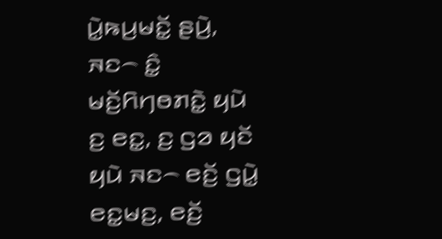ꤣꤧ꤭ꤒꤣ꤬ꤗꤢꤩ꤭ ꤔꤣꤧ꤬, ꤏꤢ꤮ ꤢꤨ꤭ ꤗꤢꤩ꤬ꤖꤚꤥꤊꤢꤧ꤭ ꤟꤣꤧ ꤢ꤬ ꤕꤢ꤭, ꤢ꤬ ꤞꤤ ꤟꤢꤩ ꤟꤣꤧ ꤏꤢ꤮ ꤕꤢꤩ꤬ ꤞꤣꤧ꤭ ꤕꤢ꤭ꤗꤢ꤬, ꤕꤢꤩ꤬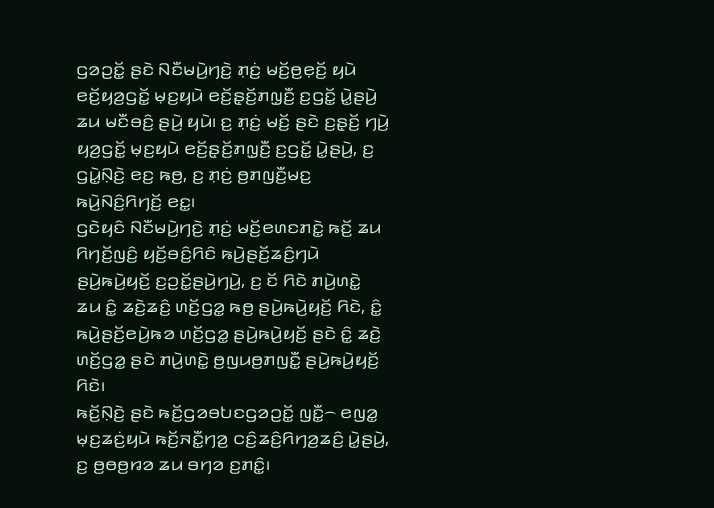ꤞꤤꤑꤢꤩ꤭ ꤔꤢꤧ ꤡꤢꤪꤗꤣꤧ꤬ꤚꤢꤧ꤬ ꤊ꤫ꤢꤦ꤬ ꤗꤢꤩ꤬ꤥ꤬ꤕ꤫ꤢꤩ꤬ ꤟꤣꤧ ꤕꤢꤩ꤬ꤟꤤ꤬ꤞꤢꤩ꤭ ꤗ꤫ꤢ꤬ꤟꤣꤧ ꤕꤢꤩ꤬ꤔ꤫ꤢꤩ꤬ꤊꤜ꤫ꤢꤪ꤬ ꤢ꤬ꤞꤢꤩ꤭ ꤣꤧ꤭ꤔꤣꤧ꤬ ꤘꤣ ꤗꤢꤪꤋꤢꤨ꤬ ꤔꤣꤧ꤬ ꤟꤣꤧ꤯ ꤢ꤬ ꤊ꤫ꤢꤦ꤬ ꤗꤢꤩ꤬ ꤔꤢꤧ ꤢ꤬ꤔ꤫ꤢꤩ꤬ ꤚꤣꤧ꤬ ꤟꤤ꤬ꤞꤢꤩ꤭ ꤗ꤫ꤢ꤬ꤟꤣꤧ ꤕꤢꤩ꤬ꤔ꤫ꤢꤩ꤬ꤊꤜ꤫ꤢꤪ꤬ ꤢ꤬ꤞꤢꤩ꤭ ꤣꤧ꤭ꤔꤣꤧ꤬, ꤢ꤬ ꤞꤣꤧ꤭ꤡ꤫ꤢꤧ꤬ ꤕꤢ꤬ ꤒꤥ꤬, ꤢ꤬ ꤊ꤫ꤢꤦ꤬ ꤥ꤬ꤊꤜꤢꤪ꤬ꤗꤢ꤬ ꤒꤣꤧ꤬ꤡꤢꤨ꤬ꤖꤚꤢꤩ꤬ ꤕꤢ꤭꤯
ꤞꤢꤧꤟꤢꤨ ꤡꤢꤪꤗꤣꤧ꤬ꤚꤢꤧ꤬ ꤊ꤫ꤢꤦ꤬ ꤗꤢꤩ꤬ꤕꤛꤢꤊꤢꤧ꤭ ꤒꤢꤩ꤬ ꤘꤣ ꤖꤚꤢꤩ꤬ꤜꤢꤨ꤬ ꤟꤢꤩ꤬ꤋꤢꤨ꤬ꤖꤢꤨ ꤒꤣꤧ꤬ꤔꤢꤩ꤬ꤘꤢꤨ꤬ꤚꤣꤧ ꤔꤣꤧ꤬ꤒꤣꤧ꤬ꤟꤢꤩ꤬ ꤢ꤬ꤑꤢꤩ꤭ꤔꤣꤧ꤬ꤚꤣꤧ꤬, ꤢ꤬ ꤢꤩ ꤖꤢꤧ ꤊꤣꤧ꤬ꤛꤢꤧ꤭ ꤘꤣ ꤢꤨ꤭ ꤘꤢꤧ꤬ꤘꤢꤨ꤬ ꤛꤢꤩ꤬ꤞꤤ꤭ ꤒꤥ꤬ ꤔꤣꤧ꤬ꤒꤣꤧ꤬ꤟꤢꤩ꤬ ꤖꤢꤧ, ꤢꤨ꤭ ꤒꤣꤧ꤬ꤔꤢꤩ꤬ꤕꤣꤧ꤬ꤒꤤ ꤛꤢꤩ꤬ꤞꤤ꤭ ꤔꤣꤧ꤬ꤒꤣꤧ꤬ꤟꤢꤩ꤬ ꤔꤢꤧ ꤢꤨ꤭ ꤘꤢꤧ꤬ ꤛꤢꤩ꤬ꤞꤤ꤭ ꤔꤢꤧ ꤊꤣꤧ꤬ꤛꤢꤧ꤭ ꤥ꤬ꤜꤣꤥ꤬ꤊꤜꤢꤪ꤭ ꤔꤣꤧ꤬ꤒꤣꤧ꤬ꤟꤢꤩ꤬ ꤖꤢꤧ꤯
ꤒꤢꤩ꤬ꤡ꤫ꤢꤧ꤬ ꤔꤢꤧ ꤒꤢꤩ꤬ꤞꤤꤋꤝꤢꤞꤤꤑꤢꤩ꤭ ꤜꤢꤪ꤭꤮ ꤕꤜꤤ꤭ ꤗ꤫ꤢ꤬ꤘꤢꤦ꤬ꤟꤣꤧ ꤒꤢꤩ꤬ꤏꤢꤪ꤭ꤚꤤ꤬ ꤍꤢꤨ꤬ꤘꤢꤨ꤬ꤖꤚꤤ꤬ꤘꤢꤨ꤬ ꤣꤧ꤭ꤔꤣꤧ꤬, ꤢ꤬ ꤥ꤬ꤥꤥ꤬ꤙꤤ ꤘꤣ ꤋꤚꤤ ꤢ꤬ꤊꤢꤨ꤭꤯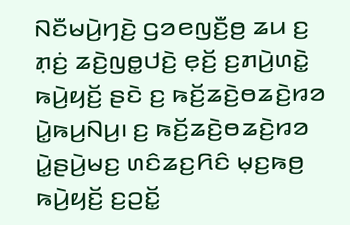ꤡꤢꤪꤗꤣꤧ꤬ꤚꤢꤧ꤬ ꤞꤤꤕꤜꤢꤪ꤬ꤥ꤬ ꤘꤣ ꤢ꤬ ꤊ꤫ꤢꤦ꤬ ꤘꤢꤧ꤬ꤜꤥ꤭ꤓꤢꤧ꤬ ꤕ꤫ꤢꤩ꤬ ꤢ꤬ꤊꤣꤧ꤬ꤛꤢꤧ꤭ ꤒꤣꤧ꤬ꤟꤢꤩ꤬ ꤔꤢꤧ ꤢ꤬ ꤒꤢꤩ꤬ꤘꤢꤧ꤬ꤥꤘꤢꤧ꤬ꤙꤤ ꤣꤧ꤭ꤒꤣ꤬ꤡꤣ꤬꤯ ꤢ꤬ ꤒꤢꤩ꤬ꤘꤢꤧ꤬ꤥꤘꤢꤧ꤬ꤙꤤ ꤣꤧ꤭ꤔꤣꤧ꤬ꤗꤢ꤬ ꤛꤢꤨꤘꤢ꤬ꤖꤢꤨ ꤗ꤫ꤢ꤬ꤒꤥ꤬ ꤒꤣꤧ꤬ꤟꤢꤩ꤬ ꤢ꤬ꤑꤢꤩ꤭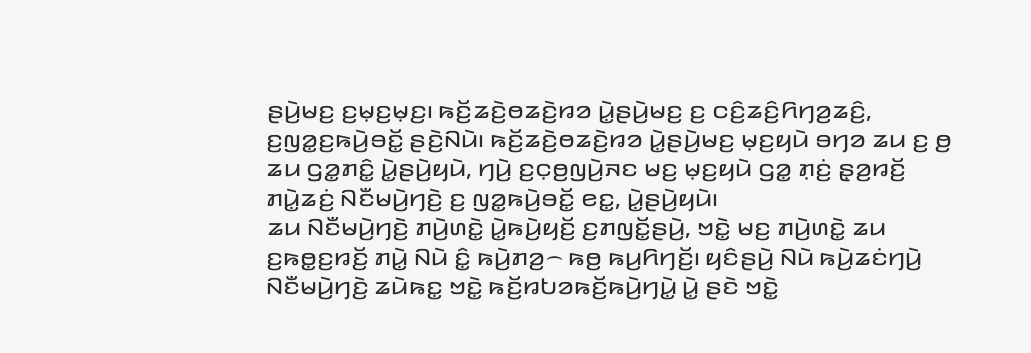ꤔꤣꤧ꤬ꤗꤢ꤬ ꤢ꤬ꤗ꤫ꤢ꤬ꤗ꤫ꤢ꤬꤯ ꤒꤢꤩ꤬ꤘꤢꤧ꤬ꤥꤘꤢꤧ꤬ꤙꤤ ꤣꤧ꤭ꤔꤣꤧ꤬ꤗꤢ꤬ ꤢ꤬ ꤍꤢꤨ꤬ꤘꤢꤨ꤬ꤖꤚꤤ꤬ꤘꤢꤨ꤬, ꤢ꤬ꤜꤤ꤭ꤢ꤬ꤒꤣꤧ꤬ꤋꤢꤩ꤭ ꤔꤢꤧ꤬ꤡꤣꤧ꤯ ꤒꤢꤩ꤬ꤘꤢꤧ꤬ꤥꤘꤢꤧ꤬ꤙꤤ ꤣꤧ꤭ꤔꤣꤧ꤬ꤗꤢ꤬ ꤗ꤫ꤢ꤬ꤟꤣꤧ ꤋꤚꤤ ꤘꤣ ꤢ꤬ ꤥ꤬ ꤘꤣ ꤞꤤ꤭ꤊꤢꤨ꤭ ꤣꤧ꤭ꤔꤣꤧ꤬ꤟꤣꤧ, ꤚꤣꤧ꤬ ꤢ꤬ꤍ꤫ꤥ꤬ꤜꤣꤧ꤬ꤏꤢ ꤗꤢ꤬ ꤗ꤫ꤢ꤬ꤟꤣꤧ ꤞꤤ꤭ ꤊ꤫ꤢꤦ꤬ ꤔ꤫ꤤ꤬ꤙꤢꤩ꤬ ꤊꤣꤧ꤭ꤘꤢꤦ꤬ ꤡꤢꤪꤗꤣꤧ꤬ꤚꤢꤧ꤬ ꤢ꤬ ꤜꤤ꤭ꤒꤣꤧ꤬ꤋꤢꤩ꤭ ꤕꤢ꤭, ꤣꤧ꤭ꤔꤣꤧ꤬ꤟꤣꤧ꤯
ꤘꤣ ꤡꤢꤪꤗꤣꤧ꤬ꤚꤢꤧ꤬ ꤊꤣꤧ꤬ꤛꤢꤧ꤭ ꤣꤧ꤭ꤒꤣꤧ꤬ꤟꤢꤩ꤬ ꤢ꤬ꤊꤜꤢꤩ꤭ꤔꤣꤧ꤬, ꤠꤢꤧ꤭ ꤗꤢ꤬ ꤊꤣꤧ꤬ꤛꤢꤧ꤭ ꤘꤣ ꤢ꤬ꤒꤥ꤭ꤢ꤬ꤙꤢꤩ꤬ ꤊꤣꤧ꤭ ꤡꤣꤧ ꤢꤨ꤭ ꤒꤣꤧ꤬ꤊꤤ꤬꤮ ꤒꤥ꤬ ꤒꤣ꤬ꤖꤚꤢꤩ꤬꤯ ꤟꤢꤨꤔꤣꤧ꤬ ꤡꤣꤧ ꤒꤣꤧ꤬ꤘꤢꤦꤚꤣꤧ꤬ ꤡꤢꤪꤗꤣꤧ꤬ꤚꤢꤧ꤬ ꤘꤣꤧꤒꤢ꤭ ꤠꤢꤧ꤭ ꤒꤢꤩ꤬ꤙꤝꤤꤒꤢꤩ꤬ꤒꤣꤧ꤬ꤚꤣꤧ꤭ ꤣꤧ꤭ ꤔꤢꤧ ꤠꤢꤧ꤭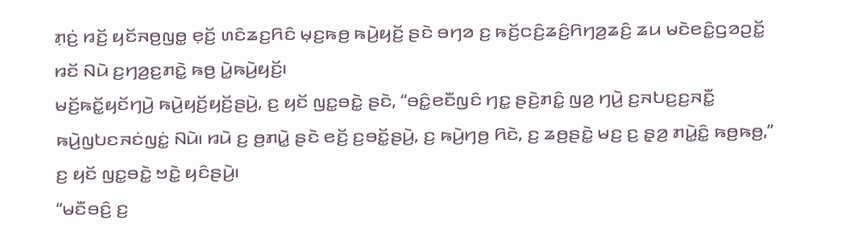ꤊ꤫ꤢꤦ꤬ ꤙꤢꤩ꤬ ꤟꤢꤩꤏꤥ꤬ꤜꤥ꤭ ꤕ꤫ꤢꤩ꤬ ꤛꤢꤨꤘꤢ꤬ꤖꤢꤨ ꤗ꤫ꤢ꤬ꤒꤥ꤬ ꤒꤣꤧ꤬ꤟꤢꤩ꤬ ꤔꤢꤧ ꤋꤚꤤ ꤢ꤬ ꤒꤢꤩ꤬ꤍꤢꤨ꤬ꤘꤢꤨ꤬ꤖꤚꤤ꤬ꤘꤢꤨ꤬ ꤘꤣ ꤗꤢꤧꤕꤢꤨ꤭ꤞꤤꤑꤢꤩ꤭ ꤙꤢꤩ ꤡꤣꤧ ꤢ꤬ꤚꤤ꤬ꤢ꤬ꤊꤢꤧ꤭ ꤒꤥ꤬ ꤣꤧ꤭ꤒꤣꤧ꤬ꤟꤢꤩ꤬꤯
ꤗꤢꤩ꤬ꤒꤢꤩ꤭ꤟꤢꤩꤚꤣꤧ꤬ ꤒꤣꤧ꤬ꤟꤢꤩ꤬ꤟꤢꤩ꤬ꤔꤣꤧ꤬, ꤢ꤬ ꤟꤢꤩ ꤜꤢ꤭ꤋꤢꤧ꤭ ꤔꤢꤧ, “ꤋꤢꤨ꤭ꤕꤢꤪꤜꤢꤨ ꤚꤢ꤭ ꤔꤢꤧ꤬ꤊꤢꤨ꤭ ꤜꤤ꤬ ꤚꤣꤧ꤬ ꤢ꤬ꤏꤝꤢ꤬ꤢ꤬ꤏꤢꤪ꤭ ꤒꤣꤧ꤬ꤜꤝꤢꤏꤢꤦꤜꤢꤦ꤭ ꤡꤣꤧ꤯ ꤙꤣꤧ ꤢ꤬ ꤥ꤬ꤊꤣꤧ꤭ ꤔꤢꤧ ꤕꤢꤩ꤬ ꤢ꤬ꤋꤢꤩ꤭ꤔꤣꤧ꤬, ꤢ꤬ ꤒꤣꤧ꤬ꤚꤥ꤬ ꤖꤢꤧ, ꤢ꤬ ꤘꤥ꤬ꤔꤢꤧ꤭ ꤗꤢ꤬ ꤢ꤬ ꤔ꤫ꤤ꤬ ꤊꤣꤧ꤭ꤢꤨ꤭ ꤒꤥ꤬ꤒꤥ꤬,” ꤢ꤬ ꤟꤢꤩ ꤜꤢ꤭ꤋꤢꤧ꤭ ꤠꤢꤧ꤭ ꤟꤢꤨꤔꤣꤧ꤬꤯
“ꤗꤢꤪꤋꤢꤨ꤬ ꤢ꤬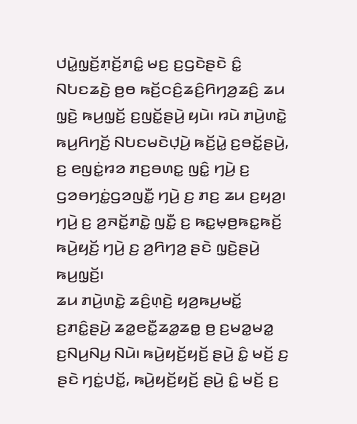ꤓꤣꤧ꤭ꤜ꤫ꤢꤩ꤬ꤊ꤫ꤢꤩ꤬ꤊꤢꤨ꤭ ꤗꤢ꤬ ꤢ꤬ꤞꤢꤧꤔꤢꤧ ꤢꤨ꤭ ꤡꤝꤢꤘꤢꤧ꤬ ꤥ꤬ꤥ ꤒꤢꤩ꤬ꤍꤢꤨ꤬ꤘꤢꤨ꤬ꤖꤚꤤ꤬ꤘꤢꤨ꤬ ꤘꤣ ꤜ꤫ꤢꤧ꤬ ꤒꤣ꤬ꤜ꤫ꤢꤩ꤬ ꤢ꤬ꤜꤢꤩ꤭ꤔꤣꤧ꤬ ꤟꤣꤧ꤯ ꤙꤣꤧ ꤊꤣꤧ꤬ꤛꤢꤧ꤭ ꤒꤣ꤬ꤖꤚꤢꤩ꤬ ꤡꤝꤢꤗꤢꤧꤓ꤫ꤣꤧ꤬ ꤒꤢꤩ꤬ꤣꤧ꤭ ꤢ꤬ꤋꤢꤩ꤭ꤔꤣꤧ꤬, ꤢ꤬ ꤕꤜꤢꤦ꤭ꤙꤤ ꤊꤢ꤬ꤋꤛꤢ꤭ ꤜꤢꤨ꤭ ꤚꤣꤧ꤬ ꤢ꤬ ꤞꤤꤋꤚꤢꤦ꤭ꤞꤤꤜꤢꤪ꤭ ꤚꤣꤧ꤬ ꤢ꤬ ꤊꤢ꤬ ꤘꤣ ꤢ꤬ꤟꤤ꤬꤯ ꤚꤣꤧ꤬ ꤢ꤬ ꤤ꤬ꤏꤢꤩ꤭ꤊꤢꤧ꤭ ꤜꤢꤪ꤭ ꤢ꤬ ꤒꤢ꤭ꤗ꤫ꤥ꤬ꤒꤢ꤭ꤒꤢꤩ꤬ ꤒꤣꤧ꤬ꤟꤢꤩ꤬ ꤚꤣꤧ꤬ ꤢ꤬ ꤤ꤬ꤖꤚꤤ꤬ ꤔꤢꤧ ꤜ꤫ꤢꤧ꤬ꤔꤣꤧ꤬ ꤒꤣ꤬ꤜ꤫ꤢꤩ꤬꤯
ꤘꤣ ꤊꤣꤧ꤬ꤛꤢꤧ꤭ ꤘꤢꤨ꤬ꤛ꤫ꤢꤧ꤬ ꤟꤤ꤬ꤒꤣ꤬ꤗꤢꤩ꤭ ꤢ꤬ꤊꤢꤨ꤭ꤔꤣꤧ꤬ ꤘꤤ꤭ꤕꤢꤪ꤭ꤘꤤ꤭ꤘꤥ꤭ ꤥ꤬ ꤢ꤬ꤗꤤ꤭ꤗꤤ꤭ ꤢ꤬ꤡꤣ꤬ꤡꤣ꤬ ꤡꤣꤧ꤯ ꤒꤣꤧ꤬ꤟꤢꤩ꤬ꤟꤢꤩ꤬ ꤔꤣꤧ꤬ ꤢꤨ꤭ ꤗꤢꤩ꤬ ꤢ꤬ ꤔꤢꤧ ꤚꤢꤦ꤭ꤓꤢꤩ꤭, ꤒꤣꤧ꤬ꤟꤢꤩ꤬ꤟꤢꤩ꤬ ꤔꤣꤧ꤬ ꤢꤨ꤭ ꤗꤢꤩ꤬ ꤢ꤬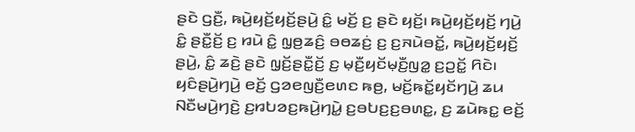ꤔꤢꤧ ꤞꤢꤪ꤬, ꤒꤣꤧ꤬ꤟꤢꤩ꤬ꤟꤢꤩ꤬ꤔꤣꤧ꤬ ꤢꤨ꤭ ꤗꤢꤩ꤬ ꤢ꤬ ꤔꤢꤧ ꤟꤢꤩ꤬꤯ ꤒꤣꤧ꤬ꤟꤢꤩ꤬ꤟꤢꤩ꤬ ꤚꤣꤧ꤬ ꤢꤨ꤭ ꤔꤢꤪ꤭ꤢꤩ꤬ ꤢ꤬ ꤙꤣꤧ ꤢꤨ꤭ ꤜ꤫ꤥ꤬ꤘꤢꤨ꤬ ꤋꤥꤘꤢꤦ꤬ ꤢ꤬ ꤢ꤬ꤏꤣꤧꤋꤢꤩ꤭, ꤒꤣꤧ꤬ꤟꤢꤩ꤬ꤟꤢꤩ꤬ ꤔꤣꤧ꤬, ꤢꤨ꤭ ꤘꤢꤧ꤬ ꤔꤢꤧ ꤜ꤫ꤢꤩ꤬ꤔꤢꤪ꤭ꤢꤩ꤬ ꤢ꤬ ꤗ꤫ꤢꤪ꤬ꤟꤢꤩꤗ꤫ꤢꤪ꤬ꤜꤤ꤭ ꤢ꤬ꤑꤢꤩ꤭ ꤖꤢꤧ꤯
ꤟꤢꤨꤔꤣꤧ꤬ꤚꤣꤧ꤬ ꤕꤢꤩ꤬ ꤞꤤꤕꤜꤢꤪ꤬ꤕꤛꤢ ꤒꤥ꤬, ꤗꤢꤩ꤬ꤒꤢꤩ꤭ꤟꤢꤩꤚꤣꤧ꤬ ꤘꤣ ꤡꤢꤪꤗꤣꤧ꤬ꤚꤢꤧ꤬ ꤢ꤬ꤙꤝꤤꤢ꤬ꤒꤣꤧ꤬ꤚꤣꤧ꤭ ꤢ꤬ꤋꤝꤢ꤬ꤢ꤬ꤋꤛꤢ꤭, ꤢ꤬ ꤘꤣꤧꤒꤢ꤭ ꤕꤢꤩ꤬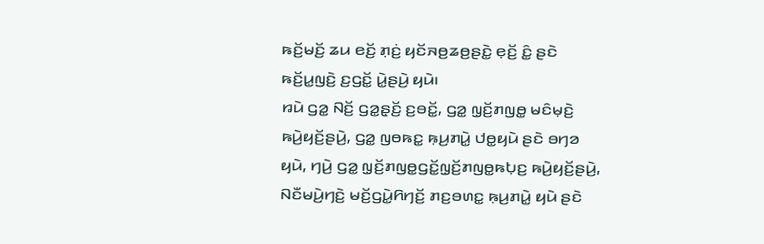ꤒꤢꤩ꤬ꤗꤢꤩ꤬ ꤘꤣ ꤕꤢꤩ꤬ ꤊ꤫ꤢꤦ꤬ ꤟꤢꤩꤏꤥ꤬ꤘꤥ꤬ꤔꤢꤧ꤭ ꤕ꤫ꤢꤩ꤬ ꤢꤨ꤭ ꤔꤢꤧ ꤒꤢꤩ꤬ꤣ꤭ꤜꤢꤧ꤬ ꤢ꤬ꤞꤢꤩ꤭ ꤣꤧ꤭ꤔꤣꤧ꤬ ꤟꤣꤧ꤯
ꤙꤣꤧ ꤞꤤ꤭ ꤡꤢꤩ꤬ ꤞꤤ꤭ꤔ꤫ꤢꤩ꤬ ꤢ꤬ꤋꤢꤩ꤭, ꤞꤤ꤭ ꤜ꤫ꤢꤩ꤬ꤊꤜꤥ꤭ ꤗꤢꤨꤗ꤫ꤢꤧ꤬ ꤒꤣꤧ꤬ꤟꤢꤩ꤬ꤔꤣꤧ꤬, ꤞꤤ꤭ ꤜꤥꤒꤢ꤭ ꤒ꤫ꤣ꤬ꤊꤣꤧ꤭ ꤓꤥ꤭ꤟꤣꤧ ꤔꤢꤧ ꤋꤚꤤ ꤟꤣꤧ, ꤚꤣꤧ꤬ ꤞꤤ꤭ ꤜ꤫ꤢꤩ꤬ꤊꤜꤥ꤭ꤞꤢꤩ꤭ꤜ꤫ꤢꤩ꤬ꤊꤜꤥ꤭ꤒꤝ꤫ꤢ꤬ ꤒꤣꤧ꤬ꤟꤢꤩ꤬ꤔꤣꤧ꤬, ꤡꤢꤪꤗꤣꤧ꤬ꤚꤢꤧ꤬ ꤗꤢꤩ꤬ꤞꤣꤧ꤭ꤖꤚꤢꤩ꤬ ꤊꤢ꤬ꤋꤛꤢ꤭ ꤒ꤫ꤣ꤬ꤊꤣꤧ꤭ ꤟꤣꤧ ꤔꤢꤧ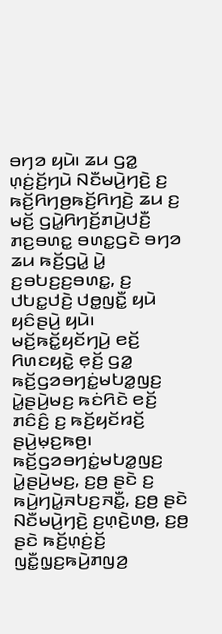ꤋꤚꤤ ꤟꤣꤧ꤯ ꤘꤣ ꤞꤤ꤭ ꤛ꤫ꤢꤦ꤬ꤢꤩ꤬ꤚꤣꤧ ꤡꤢꤪꤗꤣꤧ꤬ꤚꤢꤧ꤬ ꤢ꤬ ꤒꤢꤩ꤬ꤖꤚꤥ꤬ꤒꤢꤩ꤬ꤖꤚꤢꤧ꤬ ꤘꤣ ꤢ꤬ ꤗꤢꤩ꤬ ꤞꤣꤧ꤭ꤖꤚꤢꤩ꤬ꤊꤣꤧ꤬ꤓꤢꤪ꤬ ꤊꤢ꤬ꤋꤛꤢ꤭ ꤋꤛꤢ꤭ꤞꤢꤧ ꤋꤚꤤ ꤘꤣ ꤒꤢꤩ꤬ꤞꤣꤧ꤭ ꤣꤧ꤭ ꤢ꤬ꤋꤝꤢ꤬ꤢ꤬ꤋꤛꤢ꤭, ꤢ꤬ ꤓꤝꤢ꤭ꤓꤢꤧ꤬ ꤓꤥ꤭ꤜꤢꤪ꤭ ꤟꤣꤧ ꤟꤢꤨꤔꤣꤧ꤬ ꤟꤣꤧ꤯
ꤗꤢꤩ꤬ꤒꤢꤩ꤭ꤟꤢꤩꤚꤣꤧ꤬ ꤕꤢꤩ꤬ ꤖꤛꤢꤟꤢꤧ꤭ ꤕ꤫ꤢꤩ꤬ ꤞꤤ꤭ ꤒꤢꤩ꤬ꤞꤤꤋꤚꤢꤦ꤭ꤗꤝꤤ꤭ꤜꤢ꤬ ꤣꤧ꤭ꤔꤣꤧ꤬ꤗꤢ꤬ ꤒꤢꤦꤖꤢꤧ ꤕꤢꤩ꤬ ꤊꤢꤨꤢꤨ꤬ ꤢ꤬ ꤒꤢꤩ꤬ꤟꤢꤩꤙꤢꤩ꤬ ꤔꤣꤧ꤬ꤗ꤫ꤢ꤬ꤒꤥ꤬꤯ ꤒꤢꤩ꤬ꤞꤤꤋꤚꤢꤦ꤭ꤗꤝꤤ꤭ꤜꤢ꤬ ꤣꤧ꤭ꤔꤣꤧ꤬ꤗꤢ꤬, ꤢ꤬ꤥ꤬ ꤔꤢꤧ ꤢ꤬ ꤒꤣꤧ꤬ꤚꤣꤧ꤭ꤏꤝꤢ꤬ꤏꤢꤪ꤭, ꤢ꤬ꤥ꤬ ꤔꤢꤧ ꤡꤢꤪꤗꤣꤧ꤬ꤚꤢꤧ꤬ ꤢ꤬ꤛ꤫ꤢꤧ꤬ꤛꤥ꤬, ꤢ꤬ꤥ꤬ ꤔꤢꤧ ꤒꤢꤩ꤬ꤛ꤫ꤢꤦ꤬ꤢꤩ꤬ ꤜꤢꤪ꤭ꤜ꤫ꤢ꤬ꤒꤣꤧ꤬ꤊꤜꤤ꤬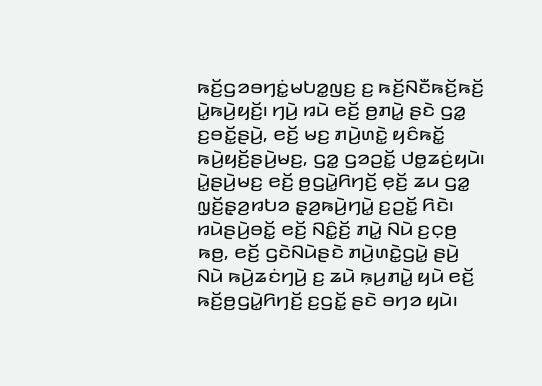ꤒꤢꤩ꤬ꤞꤤꤋꤚꤢꤦ꤭ꤗꤝꤤ꤭ꤜꤢ꤬ ꤢ꤬ ꤒꤢꤩ꤬ꤡꤢꤪꤒꤢꤩ꤬ꤒꤢꤩ꤬ ꤣꤧ꤭ꤒꤣꤧ꤬ꤟꤢꤩ꤬꤯ ꤚꤣꤧ꤬ ꤙꤣꤧ ꤕꤢꤩ꤬ ꤥ꤬ꤊꤣꤧ꤭ ꤔꤢꤧ ꤞꤤ꤭ ꤢ꤬ꤋꤢꤩ꤭ꤔꤣꤧ꤬, ꤕꤢꤩ꤬ ꤗꤢ꤬ ꤊꤣꤧ꤬ꤛꤢꤧ꤭ ꤟꤢꤨꤒꤢꤩ꤭ ꤒꤣꤧ꤬ꤟꤢꤩ꤬ꤔꤣꤧ꤬ꤗꤢ꤬, ꤞꤤ꤭ ꤞꤤꤑꤢꤩ꤭ ꤓꤥ꤭ꤘꤢꤦ꤬ꤟꤣꤧ꤯ ꤣꤧ꤭ꤔꤣꤧ꤬ꤗꤢ꤬ ꤕꤢꤩ꤬ ꤥ꤬ꤞꤣꤧ꤭ꤖꤚꤢꤩ꤬ ꤕ꤫ꤢꤩ꤬ ꤘꤣ ꤞꤤ꤭ ꤜ꤫ꤢꤩ꤬ꤔ꤫ꤤ꤬ꤙꤝꤤ ꤔ꤫ꤤ꤬ꤒꤣꤧ꤬ꤚꤣꤧ꤭ ꤢ꤬ꤑꤢꤩ꤭ ꤖꤢꤧ꤯
ꤙꤣꤧꤔꤣꤧ꤬ꤋꤢꤩ꤭ ꤕꤢꤩ꤬ ꤡꤢꤨ꤭ꤢꤩ꤬ ꤊꤣꤧ꤭ ꤡꤣꤧ ꤢ꤬ꤍ꤫ꤥ꤬ ꤒꤥ꤬, ꤕꤢꤩ꤬ ꤞꤢꤧꤡꤣꤧꤔꤢꤧ ꤊꤣꤧ꤬ꤛꤢꤧ꤭ꤞꤣꤧ꤭ ꤔꤣꤧ꤬ ꤡꤣꤧ ꤒꤣꤧ꤬ꤘꤢꤦꤚꤣꤧ꤬ ꤢ꤬ ꤘꤣꤧ ꤒ꤫ꤣ꤬ꤊꤣꤧ꤭ ꤟꤣꤧ ꤕꤢꤩ꤬ ꤒꤢꤩ꤬ꤥ꤬ꤞꤣꤧ꤭ꤖꤚꤢꤩ꤬ ꤢ꤬ꤞꤢꤩ꤭ ꤔꤢꤧ ꤋꤚꤤ ꤟꤣꤧ꤯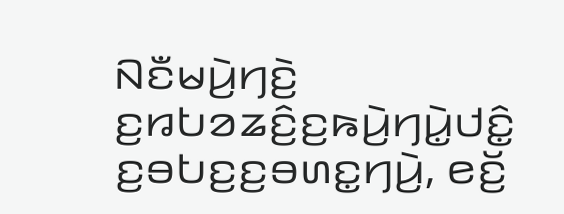ꤡꤢꤪꤗꤣꤧ꤬ꤚꤢꤧ꤬ ꤢ꤬ꤙꤝꤤꤘꤢꤨ꤬ꤢ꤬ꤒꤣꤧ꤬ꤚꤣꤧ꤭ꤓꤢꤨ꤭ ꤢ꤬ꤋꤝꤢ꤬ꤢ꤬ꤋꤛꤢ꤭ꤚꤣꤧ꤬, ꤕꤢꤩ꤬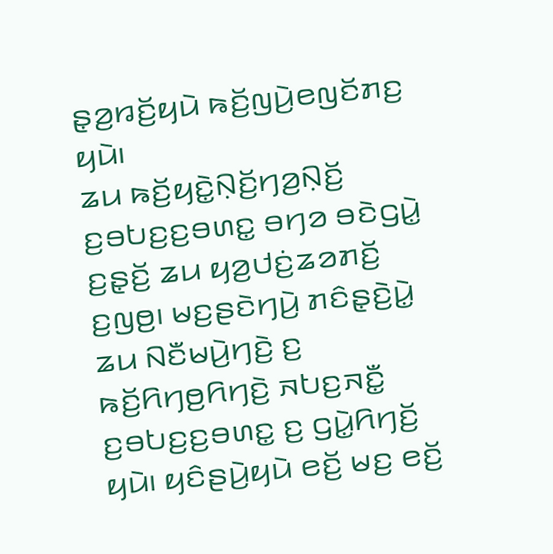ꤔ꤫ꤤ꤬ꤙꤢꤩ꤬ꤟꤣꤧ ꤒꤢꤩ꤬ꤜꤣꤧ꤬ꤕꤜꤢꤩꤊꤢ꤬ ꤟꤣꤧ꤯
ꤘꤣ ꤒꤢꤩ꤬ꤟꤢꤧ꤭ꤡ꤫ꤢꤩ꤬ꤚꤤ꤬ꤡ꤫ꤢꤩ꤬ ꤢ꤬ꤋꤝꤢ꤬ꤢ꤬ꤋꤛꤢ꤭ ꤋꤚꤤ ꤋꤢꤧꤞꤣꤧ꤭ ꤢ꤬ꤔ꤫ꤢꤩ꤬ ꤘꤣ ꤟꤤ꤬ꤓꤢꤦ꤬ꤘꤤꤊꤢꤩ꤬ ꤢ꤬ꤜꤥ꤬꤯ ꤗꤢ꤬ꤔꤢꤧꤚꤣꤧ꤬ ꤊꤢꤨꤔ꤫ꤢꤧ꤬ꤣꤧ꤭ ꤘꤣ ꤡꤢꤪꤗꤣꤧ꤬ꤚꤢꤧ꤬ ꤢ꤬ ꤒꤢꤩ꤬ꤖꤚꤥ꤬ꤖꤚꤢꤧ꤬ ꤏꤝꤢ꤬ꤏꤢꤪ꤭ ꤢ꤬ꤋꤝꤢ꤬ꤢ꤬ꤋꤛꤢ꤭ ꤢ꤬ ꤞꤣꤧ꤭ꤖꤚꤢꤩ꤬ ꤟꤣꤧ꤯ ꤟꤢꤨꤔꤣꤧ꤬ꤟꤣꤧ ꤕꤢꤩ꤬ ꤗꤢ꤬ ꤕꤢꤩ꤬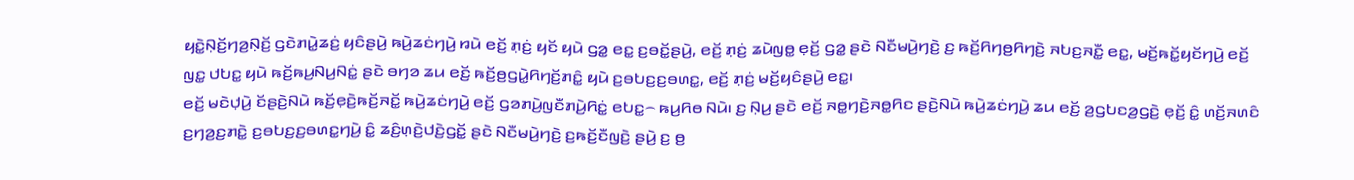ꤟꤢꤧ꤭ꤡ꤫ꤢꤩ꤬ꤚꤤ꤬ꤡ꤫ꤢꤩ꤬ ꤞꤢꤧꤊꤣꤧ꤭ꤘꤢꤦ꤬ ꤟꤢꤨꤔꤣꤧ꤬ ꤒꤣꤧ꤬ꤘꤢꤦꤚꤣꤧ꤬ ꤙꤣꤧ ꤕꤢꤩ꤬ ꤊ꤫ꤢꤦ꤬ ꤟꤢꤩ ꤟꤣꤧ ꤞꤤ꤭ ꤕꤢ꤭ ꤢ꤬ꤋꤢꤩ꤭ꤔꤣꤧ꤬, ꤕꤢꤩ꤬ ꤊ꤫ꤢꤦ꤬ ꤘꤣꤧꤜꤥ꤭ ꤕ꤫ꤢꤩ꤬ ꤞꤤ꤭ ꤔꤢꤧ ꤡꤢꤪꤗꤣꤧ꤬ꤚꤢꤧ꤬ ꤢ꤬ ꤒꤢꤩ꤬ꤖꤚꤥ꤬ꤖꤚꤢꤧ꤬ ꤏꤝꤢ꤬ꤏꤢꤪ꤭ ꤕꤢ꤭, ꤗꤢꤩ꤬ꤒꤢꤩ꤭ꤟꤢꤩꤚꤣꤧ꤬ ꤕꤢꤩ꤬ ꤜꤢ꤭ ꤓꤝꤢ꤭ ꤟꤣꤧ ꤒꤢꤩ꤬ꤒꤣ꤬ꤡꤣ꤬ꤡꤢꤦ꤭ ꤔꤢꤧ ꤋꤚꤤ ꤘꤣ ꤕꤢꤩ꤬ ꤒꤢꤩ꤬ꤥ꤬ꤞꤣꤧ꤭ꤖꤚꤢꤩ꤬ꤊꤢꤨ꤭ ꤟꤣꤧ ꤢ꤬ꤋꤝꤢ꤬ꤢ꤬ꤋꤛꤢ꤭, ꤕꤢꤩ꤬ ꤊ꤫ꤢꤦ꤬ ꤗꤢꤩ꤬ꤟꤢꤨꤔꤣꤧ꤬ ꤕꤢ꤭꤯
ꤕꤢꤩ꤬ ꤗꤢꤧꤓ꤫ꤣꤧ꤬ ꤢꤩꤔꤢꤧ꤬ꤡꤣꤧ ꤒꤢꤩ꤬ꤕ꤫ꤢꤧ꤬ꤒꤢꤩ꤬ꤏꤢꤩ꤭ ꤒꤣꤧ꤬ꤘꤢꤦꤚꤣꤧ꤬ ꤕꤢꤩ꤬ ꤞꤤꤊꤣꤧ꤬ꤜꤢꤪꤊꤣꤧ꤬ꤖꤢꤦ꤭ ꤕꤝꤢ꤭꤮ ꤒꤣ꤬ꤖꤥ ꤡꤣꤧ꤯ ꤢ꤬ ꤡ꤫ꤣ꤬ ꤔꤢꤧ ꤕꤢꤩ꤬ ꤏꤥ꤭ꤚꤢꤧ꤬ꤏꤥ꤭ꤖꤢ ꤔꤢꤧ꤬ꤡꤣꤧ ꤒꤣꤧ꤬ꤘꤢꤦꤚꤣꤧ꤬ ꤘꤣ ꤕꤢꤩ꤬ ꤤ꤬ꤞꤝꤢꤤ꤬ꤞꤢꤧ꤬ ꤕ꤫ꤢꤩ꤬ ꤢꤨ꤭ ꤛꤢꤩ꤬ꤏꤛꤢꤨ ꤢ꤬ꤚꤤ꤬ꤢ꤬ꤊꤢꤧ꤭ ꤢ꤬ꤋꤝꤢ꤬ꤢ꤬ꤋꤛꤢ꤭ꤚꤣꤧ꤬ ꤢꤨ꤭ ꤘꤢꤨ꤬ꤛ꤫ꤢꤧ꤬ꤓꤢꤧ꤬ꤞꤢꤩ꤭ ꤔꤢꤧ ꤡꤢꤪꤗꤣꤧ꤬ꤚꤢꤧ꤬ ꤢ꤬ꤒꤢꤩ꤬ꤢꤪꤜꤢꤧ꤬ ꤔꤣꤧ꤬ ꤢ꤬ ꤥ꤬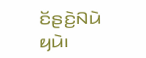ꤢꤩꤔꤢꤧ꤬ꤡꤣꤧ ꤟꤣꤧ꤯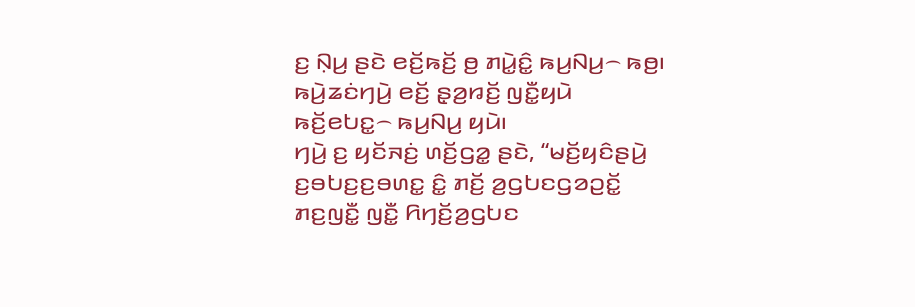ꤢ꤬ ꤡ꤫ꤣ꤬ ꤔꤢꤧ ꤕꤢꤩ꤬ꤒꤢꤩ꤬ ꤥ꤬ ꤊꤣꤧ꤭ꤢꤨ꤭ ꤒꤣ꤬ꤡꤣ꤬꤮ ꤒꤥ꤬꤯ ꤒꤣꤧ꤬ꤘꤢꤦꤚꤣꤧ꤬ ꤕꤢꤩ꤬ ꤔ꤫ꤤ꤬ꤙꤢꤩ꤬ ꤜꤢꤪ꤭ꤟꤣꤧ ꤒꤢꤩ꤬ꤕꤝꤢ꤭꤮ ꤒꤣ꤬ꤡꤣ꤬ ꤟꤣꤧ꤯
ꤚꤣꤧ꤬ ꤢ꤬ ꤟꤢꤩꤏꤢꤦ꤬ ꤛꤢꤩ꤬ꤞꤤ꤭ ꤔꤢꤧ, “ꤗꤢꤩ꤬ꤟꤢꤨꤔꤣꤧ꤬ ꤢ꤬ꤋꤝꤢ꤬ꤢ꤬ꤋꤛꤢ꤭ ꤢꤨ꤭ ꤊꤢꤩ꤬ ꤤ꤬ꤞꤝꤢꤞꤤꤑꤢꤩ꤭ ꤊꤢ꤬ꤜꤢꤪ꤭ ꤜꤢꤪ꤭ ꤖꤚꤢꤩ꤬ꤤ꤬ꤞꤝꤢ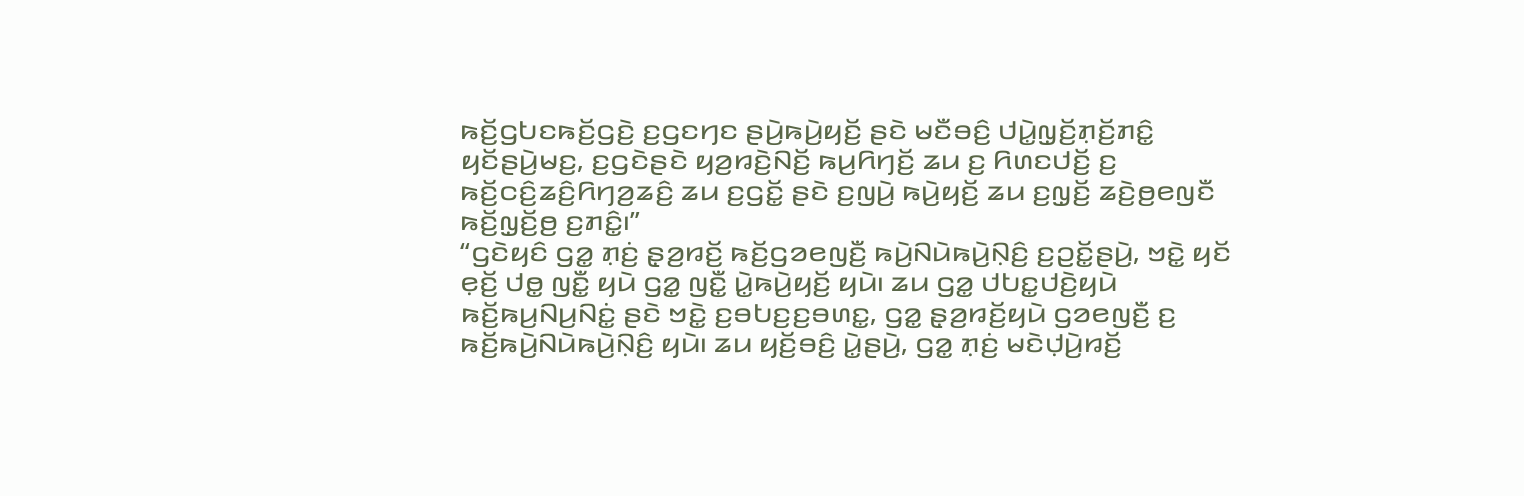ꤒꤢꤩ꤬ꤞꤝꤢꤒꤢꤩ꤬ꤞꤢꤧ꤬ ꤢ꤬ꤞꤢꤚꤢ ꤔꤣꤧ꤬ꤒꤣꤧ꤬ꤟꤢꤩ꤬ ꤔꤢꤧ ꤗꤢꤪꤋꤢꤨ꤬ ꤓꤣꤧ꤭ꤜ꤫ꤢꤩ꤬ꤊ꤫ꤢꤩ꤬ꤊꤢꤨ꤭ ꤟꤢꤩꤔꤣꤧ꤬ꤗꤢ꤬, ꤢ꤬ꤞꤢꤧꤔꤢꤧ ꤟꤤ꤬ꤙꤢꤧ꤬ꤡꤢꤩ꤬ ꤒꤣ꤬ꤖꤚꤢꤩ꤬ ꤘꤣ ꤢ꤬ ꤖꤛꤢꤓꤢꤩ꤬ ꤢ꤬ ꤒꤢꤩ꤬ꤍꤢꤨ꤬ꤘꤢꤨ꤬ꤖꤚꤤ꤬ꤘꤢꤨ꤬ ꤘꤣ ꤢ꤬ꤞꤢꤩ꤭ ꤔꤢꤧ ꤢ꤬ꤜꤣꤧ꤬ ꤒꤣꤧ꤬ꤟꤢꤩ꤬ ꤘꤣ ꤢ꤬ꤜ꤫ꤢꤩ꤬ ꤘꤢꤧ꤬ꤥ꤬ꤕꤜꤢꤪ ꤒꤢꤩ꤬ꤜ꤫ꤢꤩ꤬ꤥ꤬ ꤢ꤬ꤊꤢꤨ꤭꤯”
“ꤞꤢꤧꤟꤢꤨ ꤞꤤ꤭ ꤊ꤫ꤢꤦ꤬ ꤔ꤫ꤤ꤬ꤙꤢꤩ꤬ ꤒꤢꤩ꤬ꤞꤤꤕꤜꤢꤪ꤬ ꤒꤣꤧ꤬ꤡꤣꤧꤒꤣꤧ꤬ꤡ꤫ꤢꤨ꤬ ꤢ꤬ꤑꤢꤩ꤭ꤔꤣꤧ꤬, ꤠꤢꤧ꤭ ꤟꤢꤩ ꤕ꤫ꤢꤩ꤬ ꤓꤥ꤭ ꤜꤢꤪ꤭ ꤟꤣꤧ ꤞꤤ꤭ ꤜꤢꤪ꤭ ꤣꤧ꤭ꤒꤣꤧ꤬ꤟꤢꤩ꤬ ꤟꤣꤧ꤯ ꤘꤣ ꤞꤤ꤭ ꤓꤝꤢ꤭ꤓꤢꤧ꤬ꤟꤣꤧ ꤒꤢꤩ꤬ꤒꤣ꤬ꤡꤣ꤬ꤡꤢꤦ꤭ ꤔꤢꤧ ꤠꤢꤧ꤭ ꤢ꤬ꤋꤝꤢ꤬ꤢ꤬ꤋꤛꤢ꤭, ꤞꤤ꤭ ꤔ꤫ꤤ꤬ꤙꤢꤩ꤬ꤟꤣꤧ ꤞꤤꤕꤜꤢꤪ꤬ ꤢ꤬ ꤒꤢꤩ꤬ꤒꤣꤧ꤬ꤡꤣꤧꤒꤣꤧ꤬ꤡ꤫ꤢꤨ꤬ ꤟꤣꤧ꤯ ꤘꤣ ꤟꤢꤩ꤬ꤋꤢꤨ꤬ ꤣꤧ꤭ꤔꤣꤧ꤬, ꤞꤤ꤭ ꤊ꤫ꤢꤦ꤬ ꤗꤢꤧꤓ꤫ꤣꤧ꤬ꤙꤢꤩ꤬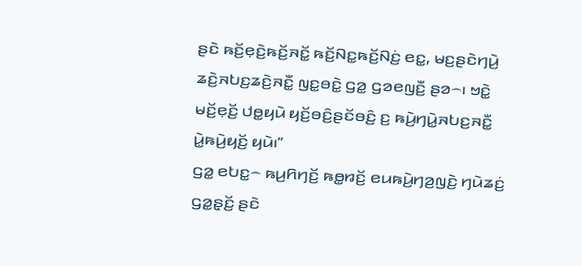ꤔꤢꤧ ꤒꤢꤩ꤬ꤕ꤫ꤢꤧ꤬ꤒꤢꤩ꤬ꤏꤢꤩ꤭ ꤒꤢꤩ꤬ꤡꤢ꤭ꤒꤢꤩ꤬ꤡꤢꤦ꤬ ꤕꤢ꤭, ꤗꤢ꤬ꤔꤢꤧꤚꤣꤧ꤬ ꤘꤢꤧ꤬ꤏꤝꤢ꤬ꤘꤢꤧ꤬ꤏꤢꤪ꤭ ꤜꤢ꤭ꤋꤢꤧ꤭ ꤞꤤ꤭ ꤞꤤꤕꤜꤢꤪ꤬ ꤔꤤ꤮꤯ ꤠꤢꤧ꤭ ꤗꤢꤩ꤬ꤕ꤫ꤢꤩ꤬ ꤓꤥ꤭ꤟꤣꤧ ꤟꤢꤩ꤬ꤋꤢꤨ꤬ꤔꤢꤩꤋꤢꤨ꤬ ꤢ꤬ ꤒꤣꤧ꤬ꤚꤣꤧ꤭ꤏꤝꤢ꤬ꤏꤢꤪ꤭ ꤣꤧ꤭ꤒꤣꤧ꤬ꤟꤢꤩ꤬ ꤟꤣꤧ꤯”
ꤞꤤ꤭ ꤕꤝꤢ꤭꤮ ꤒꤣ꤬ꤖꤚꤢꤩ꤬ ꤒꤥ꤭ꤙꤢꤩ꤬ ꤕꤣꤒꤣꤧ꤬ꤚꤤ꤬ꤜꤢꤧ꤬ ꤚꤣꤧꤘꤢꤦ꤬ ꤞꤤ꤭ꤔ꤫ꤢꤩ꤬ ꤔꤢꤧ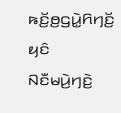ꤒꤢꤩ꤬ꤥ꤬ꤞꤣꤧ꤭ꤖꤚꤢꤩ꤬ ꤟꤢꤨ ꤡꤢꤪꤗꤣꤧ꤬ꤚꤢꤧ꤬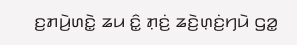ꤢ꤬ꤊꤣꤧ꤬ꤛꤢꤧ꤭ ꤘꤣ ꤢꤨ꤭ ꤊ꤫ꤢꤦ꤬ ꤘꤢꤧ꤬ꤛ꤫ꤢꤦ꤬ꤚꤣꤧ ꤞꤤ꤭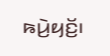ꤒꤣꤧ꤬ꤟꤢꤩ꤬꤯